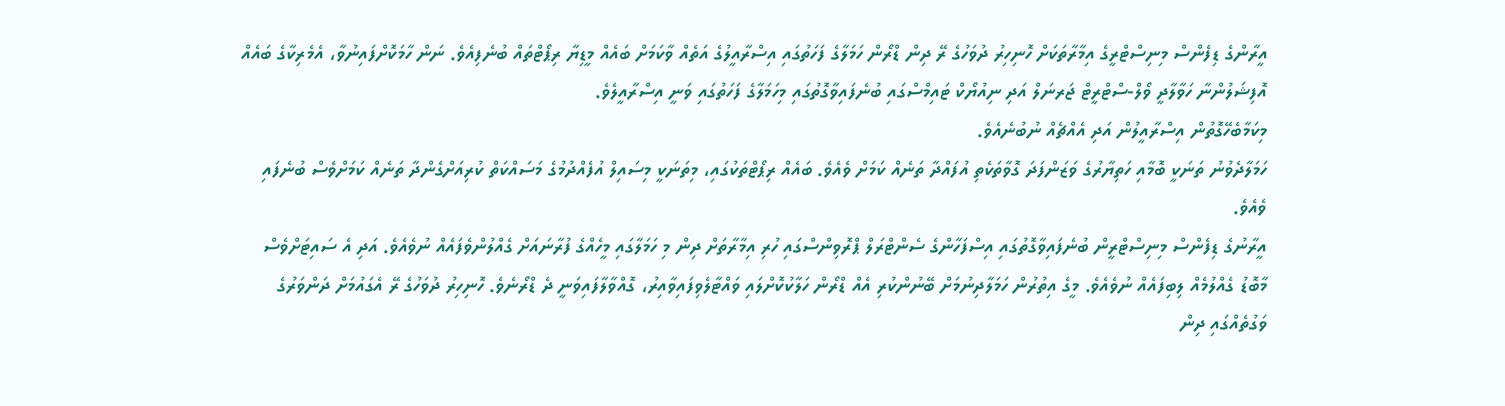އީރާންގެ ޑިފެންސް މިނިސްޓްރީގެ އިމާރާތަކަށް ހޮނިހިރު ދުވަހުގެ ރޭ ދިން ޑްރޯން ހަމަލާގެ ފަހަތުގައި އިސްރާއީލުގެ އަތެއް ވާކަމަށް ބައެއް މީޑިޔާ ރިޕޯޓްތައް ބުނެފިއެވެ. ނަން ހާމަކޮށްފައިނުވާ، އެމެރިކާގެ ބައެއް އޮފިޝަލުންނާ ހަވާލާދީ ވޯލް-ސްޓްރީޓް ޖަރނަލް އަދި ނިއުޔޯކް ޓައިމްސްގައި ބުނެފައިވާގޮތުގައި މިހަމަލާގެ ފަހަތުގައި ވަނީ އިސްރާއީލެވެ.
މިކަމާބެހޭގޮތުން އިސްރާއީލުން އަދި އެއްޗެއް ނުބުނެއެވެ.
ހަމަލާދެވުނު ތަނަކީ ބޮމާއި ހަތިޔާރުގެ ވަޒަންފަދަ ގޮވާތަކެތި އުފައްދާ ތަނެއް ކަމަށް ވެއެވެ. ބައެއް ރިޕޯޓްތަކުގައި، މިތަނަކީ މިސައިލް އުފެއްދުމުގެ މަސައްކަތް ކުރިއަށްގެންދާ ތަނެއް ކަމަށްވެސް ބުނެފައި ވެއެވެ.
އީރާނުގެ ޑިފެންސް މިނިސްޓްރީން ބުނެފައިވާގޮތުގައި އިސްފަހާންގެ ސެންޓްރަލް ޕްރޮވިންސްގައި ހުރި އިމާރާތަށް ދިން މި ހަމަލާގައި މީހެއްގެ ފުރާނައަށް ގެއްލުންވެފައެއް ނުވެއެވެ. އަދި އެ ސައިޓަށްވެސް މާބޮޑު ގެއްލުމެއް ލިބިފައެއް ނުވެއެވެ. މީގެ އިތުރުން ހަމަލާދިނުމަށް ބޭނުންކުރި އެއް ޑްރޯން ހަލާކުކޮށްލައި ވައްޓާލެވިފައިވާއިރު، ގޮއްވާލާފައިވަނީ ދެ ޑްރޯނެވެ. ހޮނިހިރު ދުވަހުގެ ރޭ އެގައުމަށް ދަންވަރުގެ ވަގުތެއްގައި ދިން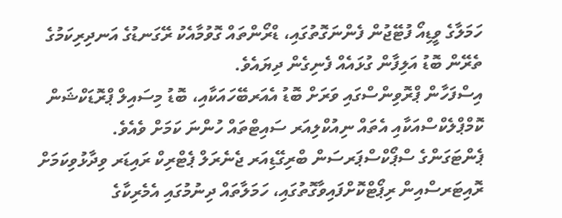ހަމަލާގެ ވީޑިއޯ ފުޓޭޖުން ފެންނަގޮތުގައި، ޑްރޯންތައް ގޮވުމާއެކު ރޭގަނޑުގެ އަނދިރިކަމުގެ ތެރޭން ބޮޑު އަލިފާން ގުޅައެއް ފެނިގެން ދިޔައެވެ.
އިސްފަހާން ޕްރޮވިންސްގައި ވަރަށް ބޮޑު އެއަރބޭހައަކާއި، ބޮޑު މިސައިލް ޕްރޮޑަކްޝަން ކޮމްޕްލެކްސްއަކާއި އެތައް ނިއުކްލިއަރ ސައިޓްތައް ހުންނަ ކަމަށް ވެއެވެ.
ޕެންޓަގަންގެ ސްޕޯކްސްޕަރސަން ބްރިގޭޑިއަރ ޖެނެރަލް ޕެޓްރިކް ރައިޑަރ ވިދާޅުވިކަމަށް ރޮއިޓަރސްއިން ރިޕޯޓްކޮށްފައިވާގޮތުގައި، ހަމަލާތައް ދިނުމުގައި އެމެރިކާގެ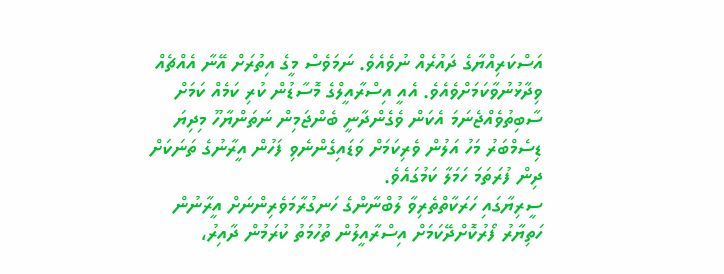އަސްކަރިއްޔާގެ ދައުރެއް ނުވެއެވެ. ނަމަވެސް މީގެ އިތުރަށް އޭނާ އެއްޗެއް ވިދާޅުނުވާކަމަށްވެއެވެ. އެއީ އިސްރާއީލްގެ މޮސާޑުން ކުރި ކަމެއް ކަމަށް ސާބިތުވެއްޖެނަމަ އެކަން ވެގެންދާނީ ބެންޖަމިން ނަތަންޔާހޫ މިދިޔަ ޑިސެމްބަރު މަހު އަލުން ވެރިކަމަށް ވަޑައިގެންނެވި ފަހުން އީރާނުގެ ތަނަކަށް ދިން ފުރަތަމަ ހަމަލާ ކަމުގައެވެ.
ސީރިޔާގައި ހަރަކާތްތެރިވާ ލުބްނާންގެ ހަނގުރާމަވެރިންނަށް އީރާނުން ހަތިޔާރު ފޯރުކޮށްދޭކަމަށް އިސްރާއީލުން ތުހުމަތު ކުރަމުން ދާއިރު،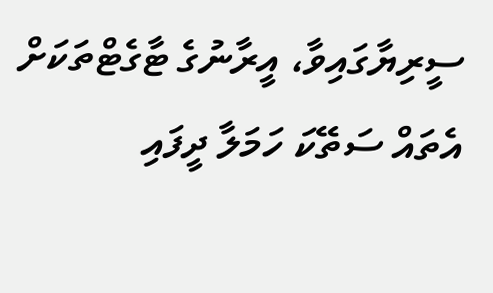ސީރިޔާގައިވާ، އީރާނުގެ ޓާގެޓްތަކަށް އެތައް ސަތޭކަ ހަމަލާ ދީފައި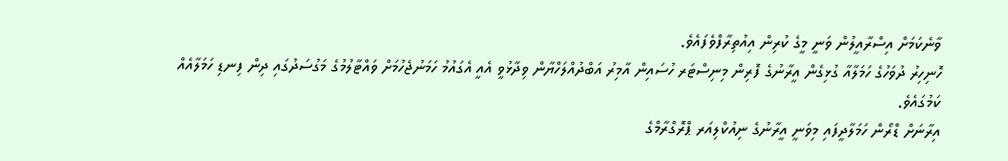ވާނެކަމަށް އިސްރާއީލުން ވަނީ މީގެ ކުރިން އިއުތިރާފްވެފައެވެ.
ހޮނިހިރު ދުވަހުގެ ހަމަލާއާ ގުޅިގެން އީރާނުގެ ފޮރިން މިނިސްޓަރ ހުސައިން އާމިރު އަބްދުއްލަހްޔާން ވިދާޅުވީ އެއީ އެގައުމު ހަމަނުޖެހުމަށް ވައްޓާލުމުގެ މަގުސަދުގައި ދިން ފިނޑި ހަމަލާއެއް ކަމުގައެވެ.
އިރާނަށް ޑްރޯން ހަމަލާދީފައި މިވަނީ އީރާނުގެ ނިއުކްލިއަރ ޕްރޮގްރާމްގެ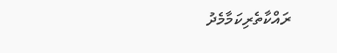ރައްކާތެރިކަމާމެދު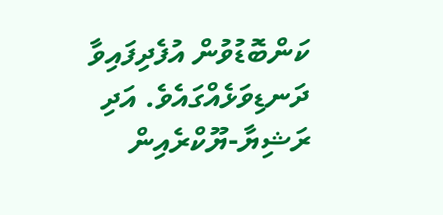ކަންބޮޑުވުން އުފެދިފައިވާ ދަނޑިވަޅެއްގައެވެ. އަދި ރަޝިޔާ-ޔޫކްރެއިން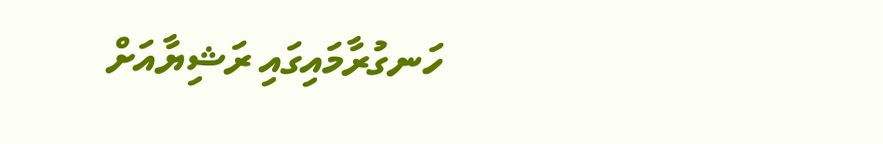ހަނގުރާމައިގައި ރަޝިޔާއަށް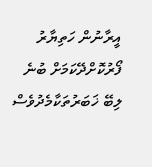އީރާނުން ހަތިޔާރު ފޯރުކޮށްދޭކަމަށް ބުނެ ލިބޭ ޚަބަރުތަކާމެދުވެސް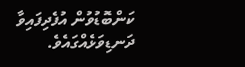ކަންބޮޑުވުން އުފެދިފައިވާ ދަނޑިވަޅެއްގައެވެ.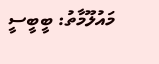މައުލޫމާތު: ބީބީސީ